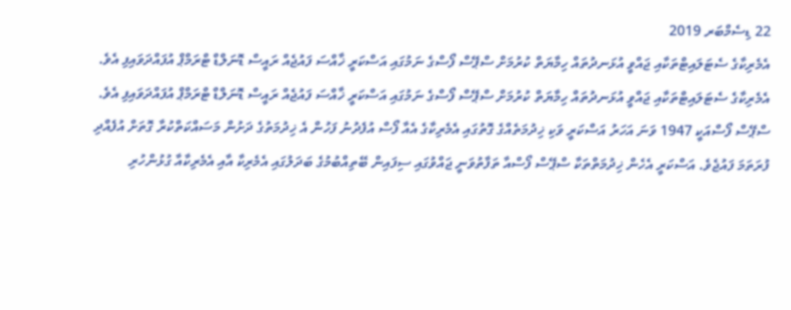22 ޑިސެމްބަރ 2019
އެމެރިކާގެ ސެޓަލައިޓްތަކާއި ޖައްވީ އުޅަނދުތައް ހިމާޔަތް ކުރުމަށް ސްޕޭސް ފޯސްގެ ނަމުގައި އަސްކަރީ ޚާއްސަ ފައުޖެއް ރައީސް ޑޮނަލްޑް ޓްރަމްޕް އުފައްދަވައިފި އެވެ.
އެމެރިކާގެ ސެޓަލައިޓްތަކާއި ޖައްވީ އުޅަނދުތައް ހިމާޔަތް ކުރުމަށް ސްޕޭސް ފޯސްގެ ނަމުގައި އަސްކަރީ ޚާއްސަ ފައުޖެއް ރައީސް ޑޮނަލްޑް ޓްރަމްޕް އުފައްދަވައިފި އެވެ.
ސްޕޭސް ފޯސްއަކީ 1947 ވަނަ އަހަރު އަސްކަރީ ވަކި ޚިދުމަތެއްގެ ގޮތުގައި އެމެރިކާގެ އެއާ ފޯސް އުފެދުނު ފަހުން އެ ޚިދުމަތުގެ ދަށުން މަސައްކަތްކުރާ ގޮތަށް އުފެއްދި ފުރަތަމަ ފައުޖެވެ. އަސްކަރީ އެހެން ޚިދުމަތްތަކާ ސްޕޭސް ފޯސްއާ ތަފާތުވަނީ ޖައްވުގައި ސިފައިން ބޭތިއްބުމުގެ ބަދަލުގައި އެމެރިކާ އާއި އެމެރިކާއާ ގުޅުންހުރި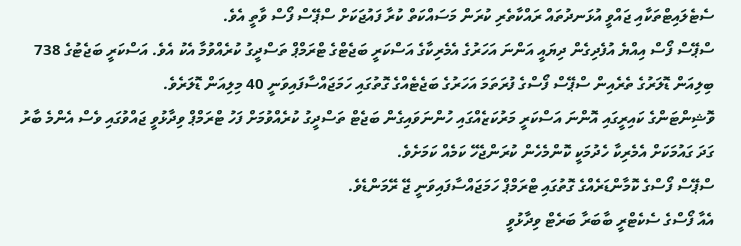ސެޓެލައިޓްތަކާއި ޖައްވީ އުޅަނދުތައް ރައްކާތެރި ކުރަން މަސައްކަތް ކުރާ ފައުޖަކަށް ސްޕޭސް ފޯސް ވާތީ އެވެ.
ސްޕޭސް ފޯސް އިއްޔެ އުފެދިގެން ދިޔައީ އަންނަ އަހަރުގެ އެމެރިކާގެ އަސްކަރީ ބަޖެޓްގެ ޓްރަމްޕް ތަސްދީގު ކުރެއްވުމާ އެކު އެވެ. އަސްކަރީ ބަޖެޓުގެ 738 ބިލިއަން ޑޮލަރުގެ ތެރެއިން ސްޕޭސް ފޯސްގެ ފުރަތަމަ އަހަރުގެ ބަޖެޓެއްގެ ގޮތުގައި ހަމަޖައްސާފައިވަނީ 40 މިލިއަން ޑޮލަރެވެ.
ވޮޝިންޓަންގެ ކައިރީގައި އޮންނަ އަސްކަރީ މަރުކަޒެއްގައި ހުންނަވައިގެން ބަޖެޓް ތަސްދީގު ކުރެއްވުމަށް ފަހު ޓްރަމްޕް ވިދާޅުވީ ޖައްވުގައި ވެސް އެންމެ ބާރު ގަދަ ގައުމަކަށް އެމެރިކާ ހެދުމަކީ ކޮންމެހެން ކުރަންޖެހޭ ކަމެއް ކަމަށެވެ.
ސްޕޭސް ފޯސްގެ ކޮމާންޑަރެއްގެ ގޮތުގައި ޓްރަމްޕް ހަމަޖައްސާފައިވަނީ ޖޭ ރޭމަންޑެވެ.
އެއާ ފޯސްގެ ސެކެޓްރީ ބާބަރާ ބަރެޓް ވިދާޅުވީ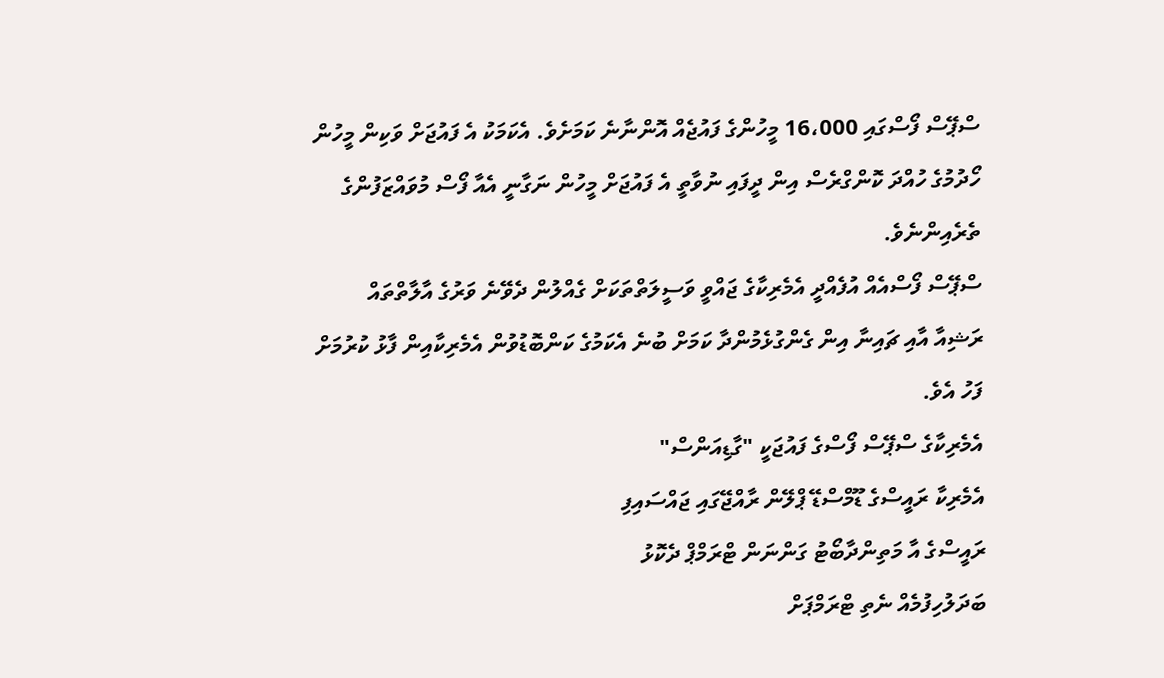ސްޕޭސް ފޯސްގައި 16،000 މީހުންގެ ފައުޖެއް އޮންނާނެ ކަމަށެވެ. އެކަމަކު އެ ފައުޖަށް ވަކިން މީހުން ހޯދުމުގެ ހުއްދަ ކޮންގްރެސް އިން ދީފައި ނުވާތީ އެ ފައުޖަށް މީހުން ނަގާނީ އެއާ ފޯސް މުވައްޒަފުންގެ ތެރެއިންނެވެ.
ސްޕޭސް ފޯސްއެއް އުފެއްދީ އެމެރިކާގެ ޖައްވީ ވަސީލަތްތަކަށް ގެއްލުން ދެވޭނެ ވަރުގެ އާލާތްތައް ރަޝިއާ އާއި ޗައިނާ އިން ގެންގުޅެމުންދާ ކަމަށް ބުނެ އެކަމުގެ ކަންބޮޑުވުން އެމެރިކާއިން ފާޅު ކުރުމަށް ފަހު އެވެ.
އެމެރިކާގެ ސްޕޭސް ފޯސްގެ ފައުޖަކީ "ގާޑިއަންސް"
އެމެރިކާ ރައީސްގެ ޑޫމްސްޑޭ ޕްލޭން ރާއްޖޭގައި ޖައްސައިފި
ރައީސްގެ އާ މަތިންދާބޯޓު ގަންނަން ޓްރަމްޕް ދެކޮޅު
ބަދަލުހިފުމެއް ނެތި ޓްރަމްޕަށް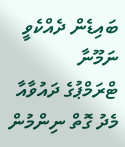ބައިޑެން ދެއްކެވީ ނަމޫނާ
ޓްރަމްޕުގެ ދައުވާއާ މެދު ގޮތް ނިންމުން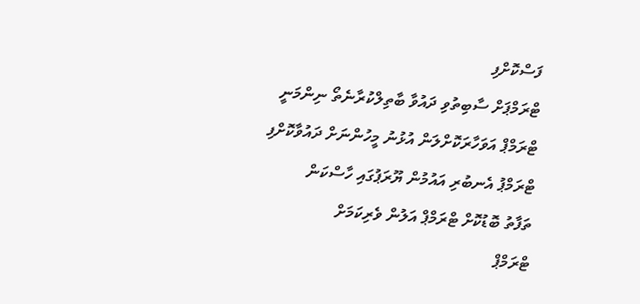ފަސްކޮށްފި
ޓްރަމްޕަށް ސާބިތުވި ދައުވާ ބާތިލްކުރާނެތޯ ނިންމަނީ
ޓްރަމްޕް އަވަހާރަކޮށްލަން އުޅުނު މީހުންނަށް ދައުވާކޮށްފި
ޓްރަމްޕު އެނބުރި އައުމުން ޔޫރަޕުގައި ހާސްކަން
ތަފާތު ބޮޑުކޮށް ޓްރަމްޕް އަލުން ވެރިކަމަށް
ޓްރަމްޕް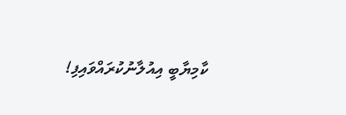ކާމިޔާބީ އިއުލާނުކުރައްވައިފި!